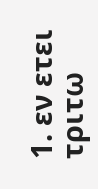1. εν ετει τριτω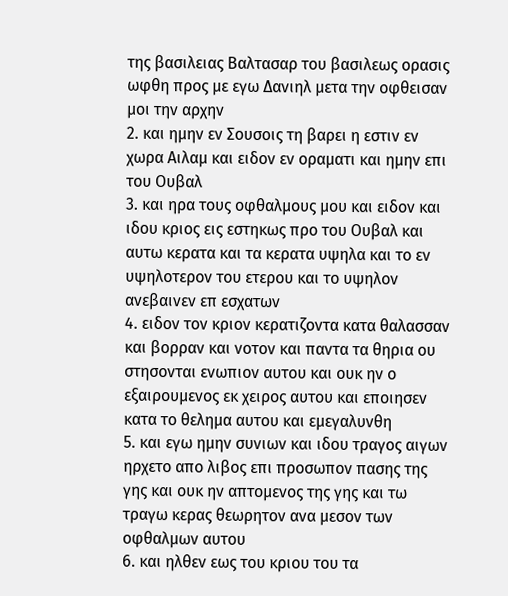της βασιλειας Βαλτασαρ του βασιλεως ορασις ωφθη προς με εγω Δανιηλ μετα την οφθεισαν μοι την αρχην
2. και ημην εν Σουσοις τη βαρει η εστιν εν χωρα Αιλαμ και ειδον εν οραματι και ημην επι του Ουβαλ
3. και ηρα τους οφθαλμους μου και ειδον και ιδου κριος εις εστηκως προ του Ουβαλ και αυτω κερατα και τα κερατα υψηλα και το εν υψηλοτερον του ετερου και το υψηλον ανεβαινεν επ εσχατων
4. ειδον τον κριον κερατιζοντα κατα θαλασσαν και βορραν και νοτον και παντα τα θηρια ου στησονται ενωπιον αυτου και ουκ ην ο εξαιρουμενος εκ χειρος αυτου και εποιησεν κατα το θελημα αυτου και εμεγαλυνθη
5. και εγω ημην συνιων και ιδου τραγος αιγων ηρχετο απο λιβος επι προσωπον πασης της γης και ουκ ην απτομενος της γης και τω τραγω κερας θεωρητον ανα μεσον των οφθαλμων αυτου
6. και ηλθεν εως του κριου του τα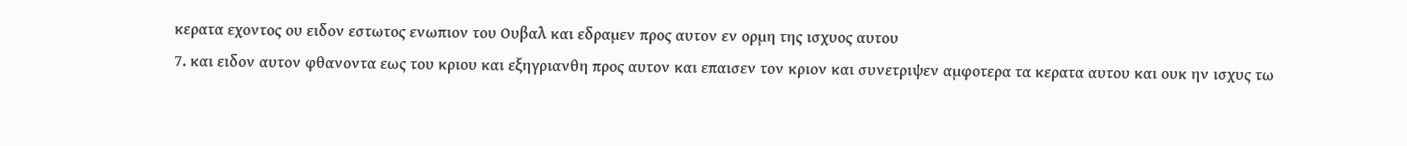κερατα εχοντος ου ειδον εστωτος ενωπιον του Ουβαλ και εδραμεν προς αυτον εν ορμη της ισχυος αυτου
7. και ειδον αυτον φθανοντα εως του κριου και εξηγριανθη προς αυτον και επαισεν τον κριον και συνετριψεν αμφοτερα τα κερατα αυτου και ουκ ην ισχυς τω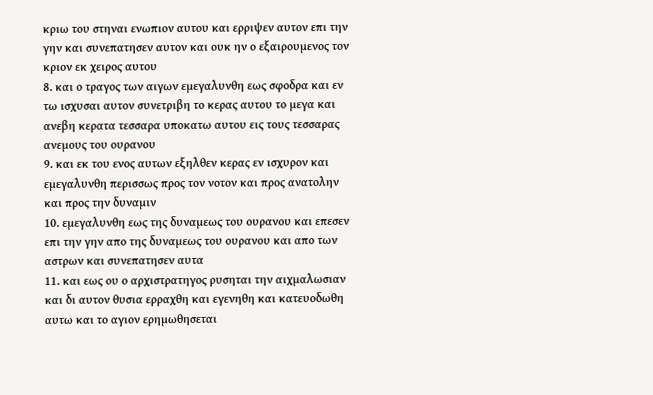κριω του στηναι ενωπιον αυτου και ερριψεν αυτον επι την γην και συνεπατησεν αυτον και ουκ ην ο εξαιρουμενος τον κριον εκ χειρος αυτου
8. και ο τραγος των αιγων εμεγαλυνθη εως σφοδρα και εν τω ισχυσαι αυτον συνετριβη το κερας αυτου το μεγα και ανεβη κερατα τεσσαρα υποκατω αυτου εις τους τεσσαρας ανεμους του ουρανου
9. και εκ του ενος αυτων εξηλθεν κερας εν ισχυρον και εμεγαλυνθη περισσως προς τον νοτον και προς ανατολην και προς την δυναμιν
10. εμεγαλυνθη εως της δυναμεως του ουρανου και επεσεν επι την γην απο της δυναμεως του ουρανου και απο των αστρων και συνεπατησεν αυτα
11. και εως ου ο αρχιστρατηγος ρυσηται την αιχμαλωσιαν και δι αυτον θυσια ερραχθη και εγενηθη και κατευοδωθη αυτω και το αγιον ερημωθησεται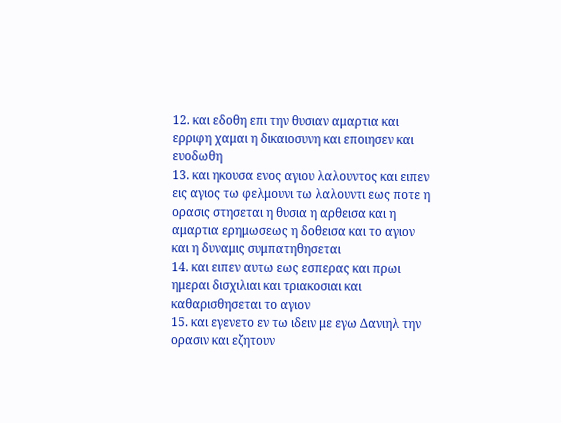12. και εδοθη επι την θυσιαν αμαρτια και ερριφη χαμαι η δικαιοσυνη και εποιησεν και ευοδωθη
13. και ηκουσα ενος αγιου λαλουντος και ειπεν εις αγιος τω φελμουνι τω λαλουντι εως ποτε η ορασις στησεται η θυσια η αρθεισα και η αμαρτια ερημωσεως η δοθεισα και το αγιον και η δυναμις συμπατηθησεται
14. και ειπεν αυτω εως εσπερας και πρωι ημεραι δισχιλιαι και τριακοσιαι και καθαρισθησεται το αγιον
15. και εγενετο εν τω ιδειν με εγω Δανιηλ την ορασιν και εζητουν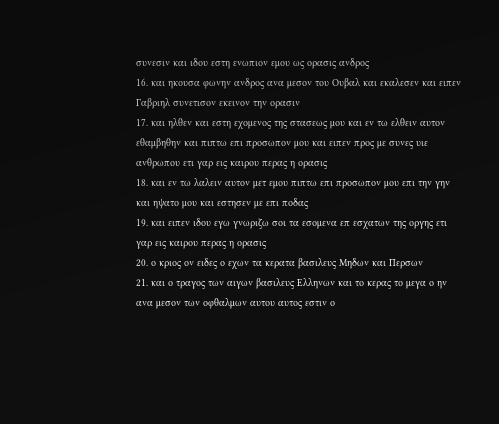συνεσιν και ιδου εστη ενωπιον εμου ως ορασις ανδρος
16. και ηκουσα φωνην ανδρος ανα μεσον του Ουβαλ και εκαλεσεν και ειπεν Γαβριηλ συνετισον εκεινον την ορασιν
17. και ηλθεν και εστη εχομενος της στασεως μου και εν τω ελθειν αυτον εθαμβηθην και πιπτω επι προσωπον μου και ειπεν προς με συνες υιε ανθρωπου ετι γαρ εις καιρου περας η ορασις
18. και εν τω λαλειν αυτον μετ εμου πιπτω επι προσωπον μου επι την γην και ηψατο μου και εστησεν με επι ποδας
19. και ειπεν ιδου εγω γνωριζω σοι τα εσομενα επ εσχατων της οργης ετι γαρ εις καιρου περας η ορασις
20. ο κριος ον ειδες ο εχων τα κερατα βασιλευς Μηδων και Περσων
21. και ο τραγος των αιγων βασιλευς Ελληνων και το κερας το μεγα ο ην ανα μεσον των οφθαλμων αυτου αυτος εστιν ο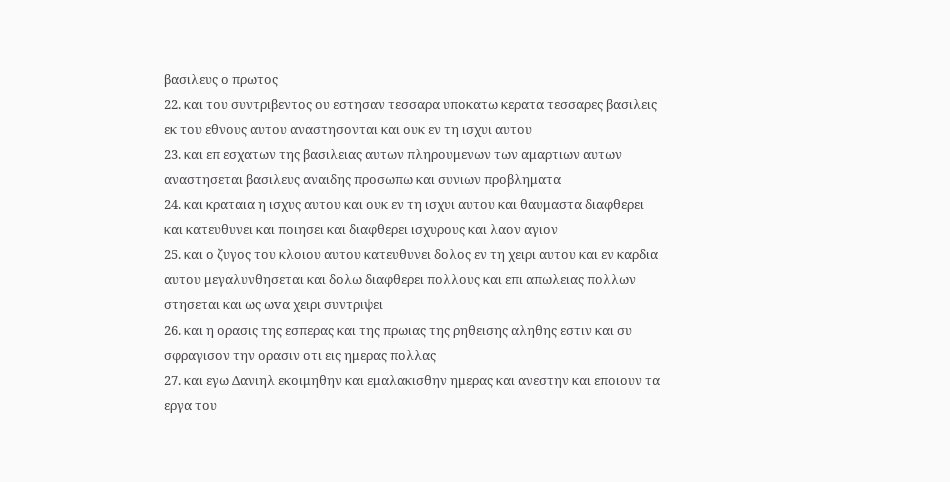βασιλευς ο πρωτος
22. και του συντριβεντος ου εστησαν τεσσαρα υποκατω κερατα τεσσαρες βασιλεις εκ του εθνους αυτου αναστησονται και ουκ εν τη ισχυι αυτου
23. και επ εσχατων της βασιλειας αυτων πληρουμενων των αμαρτιων αυτων αναστησεται βασιλευς αναιδης προσωπω και συνιων προβληματα
24. και κραταια η ισχυς αυτου και ουκ εν τη ισχυι αυτου και θαυμαστα διαφθερει και κατευθυνει και ποιησει και διαφθερει ισχυρους και λαον αγιον
25. και ο ζυγος του κλοιου αυτου κατευθυνει δολος εν τη χειρι αυτου και εν καρδια αυτου μεγαλυνθησεται και δολω διαφθερει πολλους και επι απωλειας πολλων στησεται και ως ωvα χειρι συντριψει
26. και η ορασις της εσπερας και της πρωιας της ρηθεισης αληθης εστιν και συ σφραγισον την ορασιν οτι εις ημερας πολλας
27. και εγω Δανιηλ εκοιμηθην και εμαλακισθην ημερας και ανεστην και εποιουν τα εργα του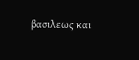βασιλεως και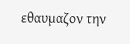εθαυμαζον την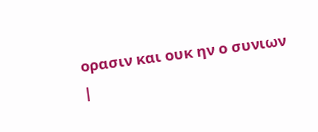ορασιν και ουκ ην ο συνιων
|